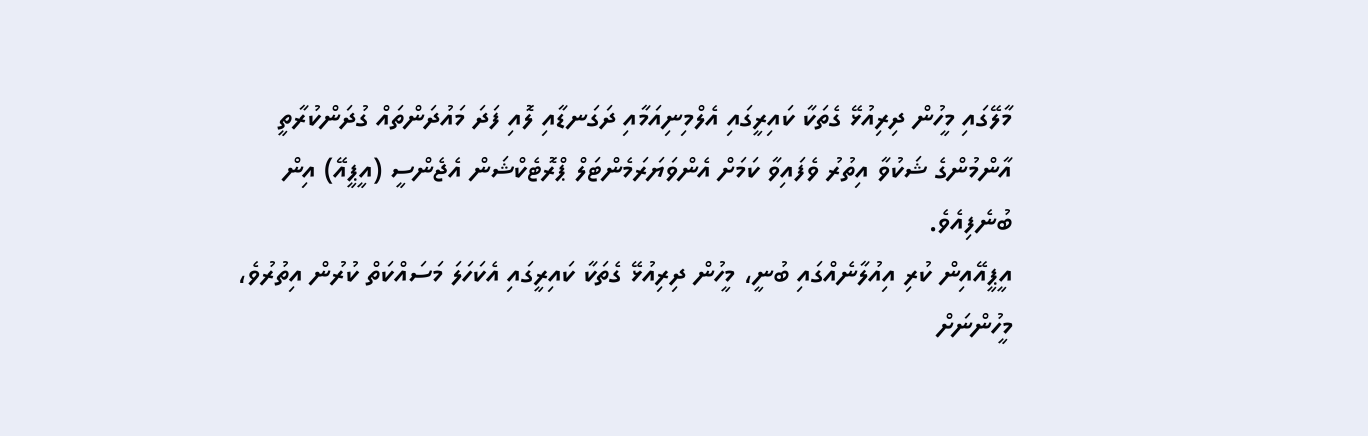މާލޭގައި މީހުން ދިރިއުޅޭ ގެތަކާ ކައިރީގައި އެލްމިނިއަމާއި ދަގަނޑާއި ލޮއި ފަދަ މައުދަންތައް ގުދަންކުރާތީ އާންމުންގެ ޝަކުވާ އިތުރު ވެފައިވާ ކަމަށް އެންވަޔަރަމެންޓަލް ޕްރޮޓެކްޝަން އެޖެންސީ (އީޕީއޭ) އިން ބުނެފިއެވެ.
އީޕީއޭއިން ކުރި އިއުލާނެއްގައި ބުނީ، މީހުން ދިރިއުޅޭ ގެތަކާ ކައިރީގައި އެކަހަލަ މަސައްކަތް ކުރުން އިތުރުވެ، މީހުންނަށް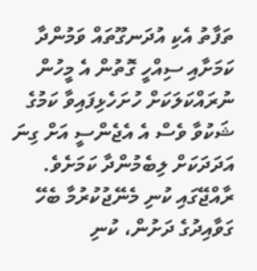ތަފާތު އެކި އުދަނގޫތައް ވަމުންދާ ކަމަށާއި ސިއްހީ ގޮތުން އެ މީހުން ނުރައްކަލަކަށް ހުށަހެޅިފައިވާ ކަމުގެ ޝަކުވާ ވެސް އެ އެޖެންސީ އަށް ގިނަ އަދަދަކަށް ލިބެމުންދާ ކަމަށެވެ.
ރާއްޖޭގައި ކުނި މެނޭޖުކުރުމާ ބެހޭ ގަވާއިދުގެ ދަށުން، ކުނި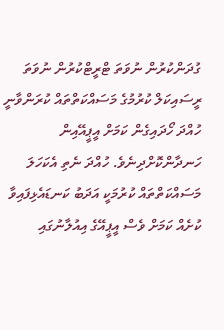ގުދަންކުރުން ނުވަތަ ޓްރީޓްކުރުން ނުވަތަ ރީސައިކަލް ކުރުމުގެ މަސައްކަތްތައް ކުރަންވާނީ ހުއްދަ ހޯދައިގެން ކަމަށް އީޕީއޭއިން ހަނދާންކޮށްދިނެވެ. ހުއްދަ ނެތި އެކަހަލަ މަސައްކަތްތައް ކުރުމަކީ އަދަބު ކަނޑައެޅިފައިވާ ކުށެއް ކަމަށް ވެސް އީޕީއޭގެ އިއުލާނުގައި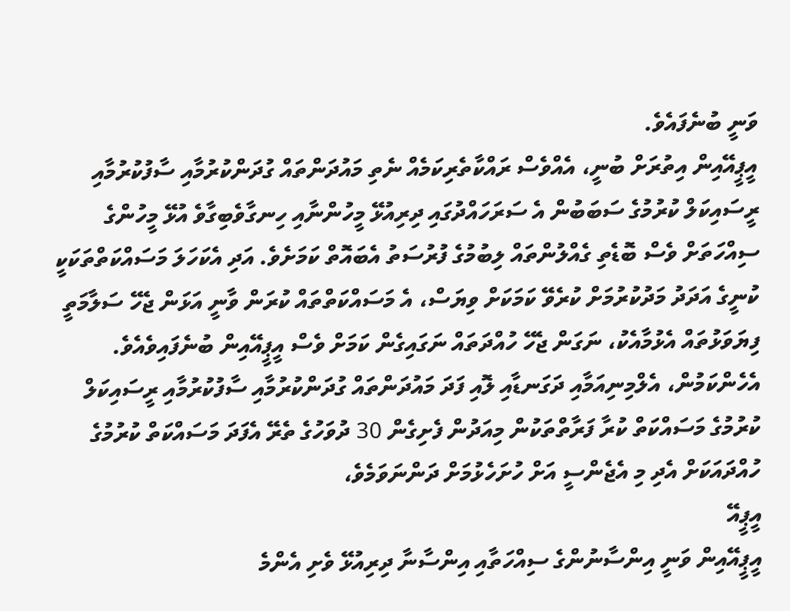ވަނީ ބުނެފައެވެ.
އީޕީއޭއިން އިތުރަށް ބުނީ، އެއްވެސް ރައްކާތެރިކަމެއް ނެތި މައުދަންތައް ގުދަންކުރުމާއި ސާފުކުރުމާއި ރީސައިކަލް ކުރުމުގެ ސަބަބުން އެ ސަރަހައްދުގައި ދިރިއުޅޭ މީހުންނާއި ހިނގާވެބިގާވެ އުޅޭ މީހުންގެ ސިއްހަތަށް ވެސް ބޮޑެތި ގެއްލުންތައް ލިބުމުގެ ފުރުސަތު އެބައޮތް ކަމަށެވެ. އަދި އެކަހަލަ މަސައްކަތްތަކަކީ ކުނީގެ އަދަދު މަދުކުރުމަށް ކުރެވޭ ކަމަކަށް ވިޔަސް، އެ މަސައްކަތްތައް ކުރަން ވާނީ އަޅަން ޖެހޭ ސަލާމަތީ ފިޔަވަޅުތައް އެޅުމާއެކު، ނަގަން ޖެހޭ ހުއްދަތައް ނަގައިގެން ކަމަށް ވެސް އީޕީއޭއިން ބުނެފައިވެއެވެ.
އެހެންކަމުން، އެލްމިނިއަމާއި ދަގަނޑާއި ލޮއި ފަދަ މައުދަންތައް ގުދަންކުރުމާއި ސާފުކުރުމާއި ރީސައިކަލް ކުރުމުގެ މަސައްކަތް ކުރާ ފަރާތްތަކުން މިއަދުން ފެށިގެން 30 ދުވަހުގެ ތެރޭ އެފަދަ މަސައްކަތް ކުރުމުގެ ހުއްދައަކަށް އެދި މި އެޖެންސީ އަށް ހުށަހެޅުމަށް ދަންނަވަމެވެ،
އީޕީއޭ
އީޕީއޭއިން ވަނީ އިންސާނުންގެ ސިއްހަތާއި އިންސާނާ ދިރިއުޅޭ ވެށި އެންމެ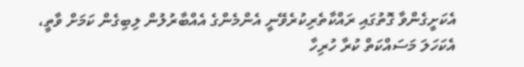އެކަށީގެންވާ ގޮތުގައި ރައްކާތެރިކުރެވޭނީ އެންމެންގެ އެއްބާރުލުން ލިބިގެން ކަމަށް ވާތީ، އެކަހަލަ މަސައްކަތް ކުރާ ހުރިހާ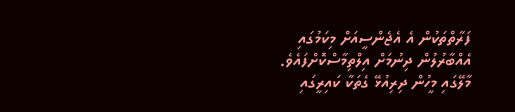ފަރާތްތަކުން އެ އެޖެންސީއަށް މިކަމުގައި އެއްބާރުލުން ދިނުމަށް އިލްތިމާސްކޮށްފައެވެ.
މާލޭގައި މީހުން ދިރިއުޅޭ ގެތަކާ ކައިރީގައި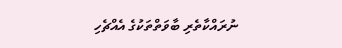ނުރައްކާތެރި ބާވަތްތަކުގެ އެއްޗެހި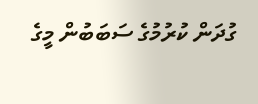ގުދަން ކުރުމުގެ ސަބަބުން މީގެ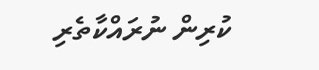ކުރިން ނުރައްކާތެރި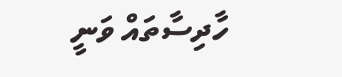ހާދިސާތައް ވަނީ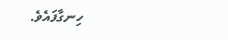ހިނގާފައެވެ.